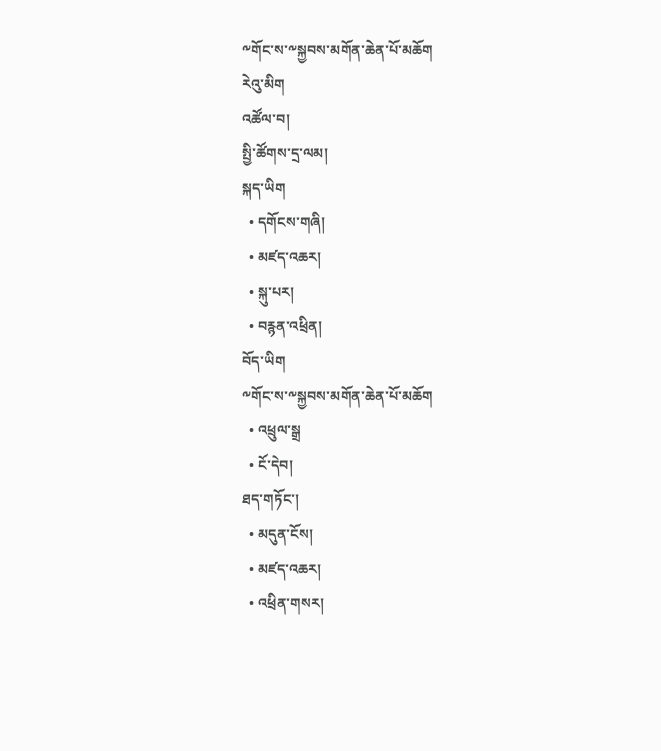༸གོང་ས་༸སྐྱབས་མགོན་ཆེན་པོ་མཆོག
རེའུ་མིག
འཚོལ་བ།
སྤྱི་ཚོགས་དྲ་ལམ།
སྐད་ཡིག
  • དགོངས་གཞི།
  • མཛད་འཆར།
  • སྐུ་པར།
  • བརྙན་འཕྲིན།
བོད་ཡིག
༸གོང་ས་༸སྐྱབས་མགོན་ཆེན་པོ་མཆོག
  • འཕྲུལ་སྒྲ
  • ངོ་དེབ།
ཐད་གཏོང་།
  • མདུན་ངོས།
  • མཛད་འཆར།
  • འཕྲིན་གསར།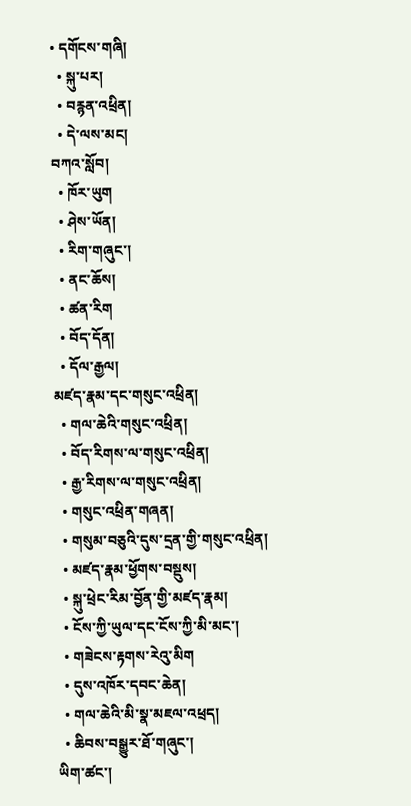• དགོངས་གཞི།
  • སྐུ་པར།
  • བརྙན་འཕྲིན།
  • དེ་ལས་མང།
བཀའ་སློབ།
  • ཁོར་ཡུག
  • ཤེས་ཡོན།
  • རིག་གཞུང་།
  • ནང་ཆོས།
  • ཚན་རིག
  • བོད་དོན།
  • དོལ་རྒྱལ།
མཛད་རྣམ་དང་གསུང་འཕྲིན།
  • གལ་ཆེའི་གསུང་འཕྲིན།
  • བོད་རིགས་ལ་གསུང་འཕྲིན།
  • རྒྱ་རིགས་ལ་གསུང་འཕྲིན།
  • གསུང་འཕྲིན་གཞན།
  • གསུམ་བཅུའི་དུས་དྲན་གྱི་གསུང་འཕྲིན།
  • མཛད་རྣམ་ཕྱོགས་བསྡུས།
  • སྐུ་ཕྲེང་རིམ་བྱོན་གྱི་མཛད་རྣམ།
  • ངོས་ཀྱི་ཡུལ་དང་ངོས་ཀྱི་མི་མང་།
  • གཟེངས་རྟགས་རེའུ་མིག
  • དུས་འཁོར་དབང་ཆེན།
  • གལ་ཆེའི་མི་སྣ་མཇལ་འཕྲད།
  • ཆིབས་བསྒྱུར་ཐོ་གཞུང་།
ཡིག་ཚང་།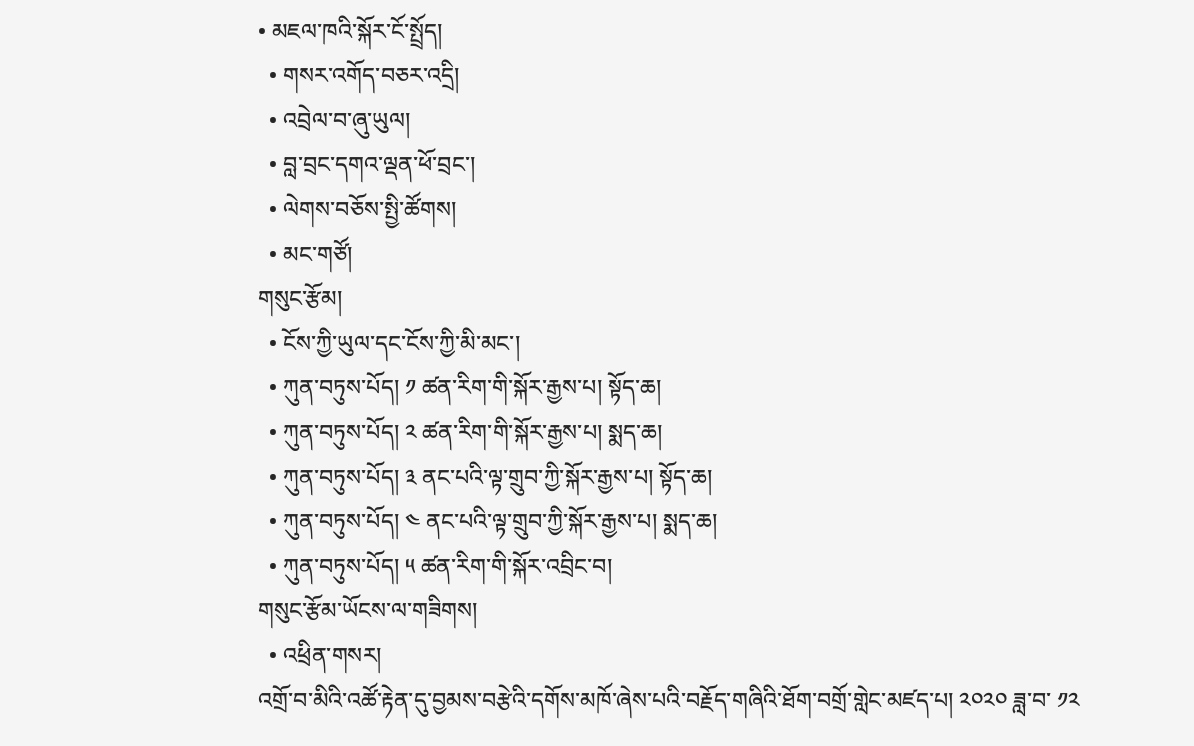• མཇལ་ཁའི་སྐོར་ངོ་སྤྲོད།
  • གསར་འགོད་བཅར་འདྲི།
  • འབྲེལ་བ་ཞུ་ཡུལ།
  • བླ་བྲང་དགའ་ལྡན་ཕོ་བྲང་།
  • ལེགས་བཅོས་སྤྱི་ཚོགས།
  • མང་གཙོ།
གསུང་རྩོམ།
  • ངོས་ཀྱི་ཡུལ་དང་ངོས་ཀྱི་མི་མང་།
  • ཀུན་བཏུས་པོད། ༡ ཚན་རིག་གི་སྐོར་རྒྱས་པ། སྟོད་ཆ།
  • ཀུན་བཏུས་པོད། ༢ ཚན་རིག་གི་སྐོར་རྒྱས་པ། སྨད་ཆ།
  • ཀུན་བཏུས་པོད། ༣ ནང་པའི་ལྟ་གྲུབ་ཀྱི་སྐོར་རྒྱས་པ། སྟོད་ཆ།
  • ཀུན་བཏུས་པོད། ༤ ནང་པའི་ལྟ་གྲུབ་ཀྱི་སྐོར་རྒྱས་པ། སྨད་ཆ།
  • ཀུན་བཏུས་པོད། ༥ ཚན་རིག་གི་སྐོར་འབྲིང་བ།
གསུང་རྩོམ་ཡོངས་ལ་གཟིགས།
  • འཕྲིན་གསར།
འགྲོ་བ་མིའི་འཚོ་རྟེན་དུ་བྱམས་བརྩེའི་དགོས་མཁོ་ཞེས་པའི་བརྗོད་གཞིའི་ཐོག་བགྲོ་གླེང་མཛད་པ། ༢༠༢༠ ཟླ་བ་ ༡༢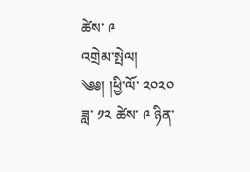ཚེས་ ༩
འགྲེམ་སྤེལ།
༄༅། །ཕྱི་ལོ་ ༢༠༢༠ ཟླ་ ༡༢ ཚེས་ ༩ ཉིན་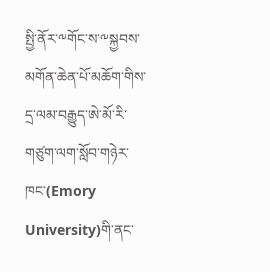སྤྱི་ནོར་༸གོང་ས་༸སྐྱབས་མགོན་ཆེན་པོ་མཆོག་གིས་དྲ་ལམ་བརྒྱུད་ཨེ་མོ་རི་གཙུག་ལག་སློབ་གཉེར་ཁང་(Emory University)གི་ནང་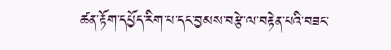ཚན་རྟོག་དཔྱོད་རིག་པ་དང་བྱམས་བརྩེ་ལ་བརྟེན་པའི་བཟང་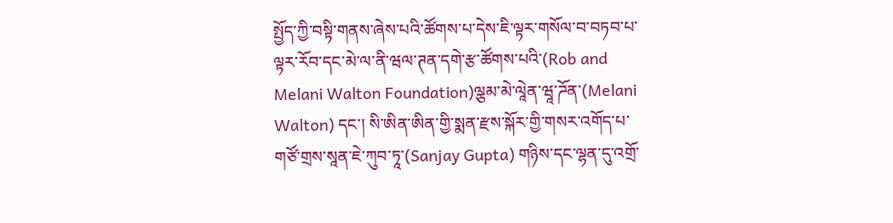སྤྱོད་ཀྱི་བསྟི་གནས་ཞེས་པའི་ཚོགས་པ་དེས་ཇི་ལྟར་གསོལ་བ་བཏབ་པ་ལྟར་རོབ་དང་མེ་ལ་ནི་ཝལ་ཊན་དགེ་རྩ་ཚོགས་པའི་(Rob and Melani Walton Foundation)ལྕམ་མེ་ལཱེན་ཝཱ་ཌོན་(Melani Walton) དང་། སི་ཨིན་ཨིན་གྱི་སྨན་རྫས་སྐོར་གྱི་གསར་འགོད་པ་གཙོ་གྲས་སཱན་ཇེ་ཀུབ་ཏཱ་(Sanjay Gupta) གཉིས་དང་ལྷན་དུ་འགྲོ་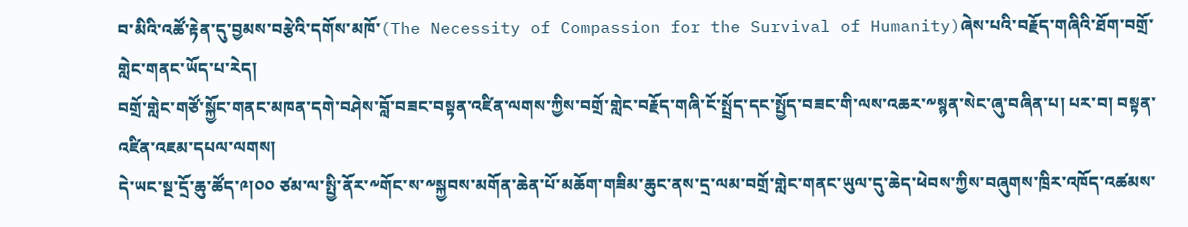བ་མིའི་འཚོ་རྟེན་དུ་བྱམས་བརྩེའི་དགོས་མཁོ་(The Necessity of Compassion for the Survival of Humanity)ཞེས་པའི་བརྗོད་གཞིའི་ཐོག་བགྲོ་གླེང་གནང་ཡོད་པ་རེད།
བགྲོ་གླེང་གཙོ་སྐྱོང་གནང་མཁན་དགེ་བཤེས་བློ་བཟང་བསྟན་འཛིན་ལགས་ཀྱིས་བགྲོ་གླེང་བརྗོད་གཞི་ངོ་སྤྲོད་དང་སྤྱོད་བཟང་གི་ལས་འཆར་༸སྙན་སེང་ཞུ་བཞིན་པ། པར་བ། བསྟན་འཛིན་འཇམ་དཔལ་ལགས།
དེ་ཡང་སྔ་དྲོ་ཆུ་ཚོད་༩།༠༠ ཙམ་ལ་སྤྱི་ནོར་༸གོང་ས་༸སྐྱབས་མགོན་ཆེན་པོ་མཆོག་གཟིམ་ཆུང་ནས་དྲ་ལམ་བགྲོ་གླེང་གནང་ཡུལ་དུ་ཆེད་ཕེབས་ཀྱིས་བཞུགས་ཁྲིར་འཁོད་འཚམས་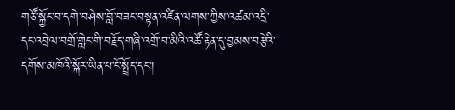གཙོ་སྐྱོང་བ་དགེ་བཤེས་བློ་བཟང་བསྟན་འཛིན་ལགས་ཀྱིས་འཚམ་འདྲི་དང་འབྲེལ་བགྲོ་གླེང་གི་བརྗོད་གཞི་འགྲོ་བ་མིའི་འཚོ་རྟེན་དུ་བྱམས་བརྩེའི་དགོས་མཁོའི་སྐོར་ཡིན་པ་ངོ་སྤྲོད་དང་།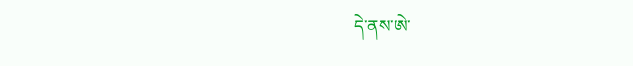དེ་ནས་ཨེ་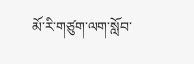མོ་རི་གཙུག་ལག་སློབ་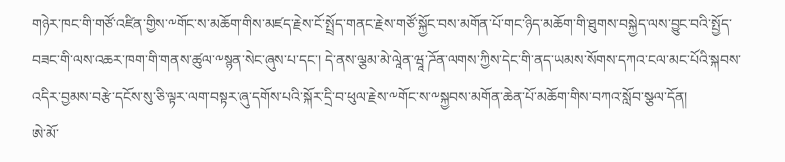གཉེར་ཁང་གི་གཙོ་འཛིན་གྱིས་༸གོང་ས་མཆོག་གིས་མཛད་རྗེས་ངོ་སྤྲོད་གནང་རྗེས་གཙོ་སྐྱོང་བས་མགོན་པོ་གང་ཉིད་མཆོག་གི་ཐུགས་བསྐྱེད་ལས་བྱུང་བའི་སྤྱོད་བཟང་གི་ལས་འཆར་ཁག་གི་གནས་ཚུལ་༸སྙན་སེང་ཞུས་པ་དང་། དེ་ནས་ལྕམ་མེ་ལཱེན་ཝཱ་ཌོན་ལགས་ཀྱིས་དེང་གི་ནད་ཡམས་སོགས་དཀའ་ངལ་མང་པོའི་སྐབས་འདིར་བྱམས་བརྩེ་དངོས་སུ་ཅི་ལྟར་ལག་བསྟར་ཞུ་དགོས་པའི་སྐོར་དྲི་བ་ཕུལ་རྗེས་༸གོང་ས་༸སྐྱབས་མགོན་ཆེན་པོ་མཆོག་གིས་བཀའ་སློབ་སྩལ་དོན།
ཨེ་མོ་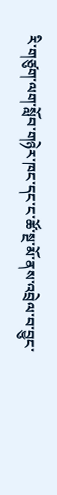རི་གཙུག་ལག་སློབ་གཉེར་ཁང་དང་ང་ཚོ་སྔ་མོ་ནས་འབྲེལ་བ་བྱུང་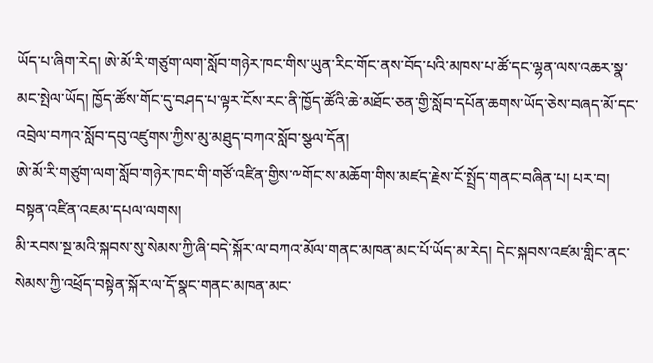ཡོད་པ་ཞིག་རེད། ཨེ་མོ་རི་གཙུག་ལག་སློབ་གཉེར་ཁང་གིས་ཡུན་རིང་གོང་ནས་བོད་པའི་མཁས་པ་ཚོ་དང་ལྷན་ལས་འཆར་སྣ་མང་སྤེལ་ཡོད། ཁྱོད་ཚོས་གོང་དུ་བཤད་པ་ལྟར་ངོས་རང་ནི་ཁྱོད་ཚོའི་ཆེ་མཐོང་ཅན་གྱི་སློབ་དཔོན་ཆགས་ཡོད་ཅེས་བཞད་མོ་དང་འབྲེལ་བཀའ་སློབ་དབུ་འཛུགས་ཀྱིས་མུ་མཐུད་བཀའ་སློབ་སྩལ་དོན།
ཨེ་མོ་རི་གཙུག་ལག་སློབ་གཉེར་ཁང་གི་གཙོ་འཛིན་གྱིས་༸གོང་ས་མཆོག་གིས་མཛད་རྗེས་ངོ་སྤྲོད་གནང་བཞིན་པ། པར་བ། བསྟན་འཛིན་འཇམ་དཔལ་ལགས།
མི་རབས་སྔ་མའི་སྐབས་སུ་སེམས་ཀྱི་ཞི་བདེ་སྐོར་ལ་བཀའ་མོལ་གནང་མཁན་མང་པོ་ཡོད་མ་རེད། དེང་སྐབས་འཛམ་གླིང་ནང་སེམས་ཀྱི་འཕྲོད་བསྟེན་སྐོར་ལ་དོ་སྣང་གནང་མཁན་མང་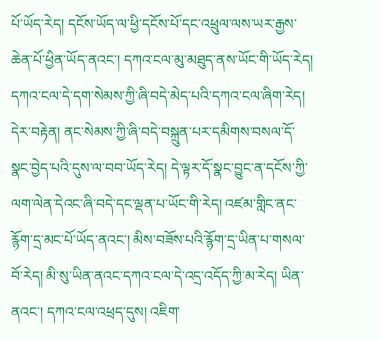པོ་ཡོད་རེད། དངོས་ཡོད་ལ་ཕྱི་དངོས་པོ་དང་འཕྲུལ་ལས་ཡར་རྒྱས་ཆེན་པོ་ཕྱིན་ཡོད་ནའང་། དཀའ་ངལ་མུ་མཐུད་ནས་ཡོང་གི་ཡོད་རེད། དཀའ་ངལ་དེ་དག་སེམས་ཀྱི་ཞི་བདེ་མེད་པའི་དཀའ་ངལ་ཞིག་རེད། དེར་བརྟེན། ནང་སེམས་ཀྱི་ཞི་བདེ་བསྐྲུན་པར་དམིགས་བསལ་དོ་སྣང་བྱེད་པའི་དུས་ལ་བབ་ཡོད་རེད། དེ་ལྟར་དོ་སྣང་བྱུང་ན་དངོས་ཀྱི་ལག་ལེན་དེའང་ཞི་བདེ་དང་ལྡན་པ་ཡོང་གི་རེད། འཛམ་གླིང་ནང་རྙོག་དྲ་མང་པོ་ཡོད་ནའང་། མིས་བཟོས་པའི་རྙོག་དྲ་ཡིན་པ་གསལ་བོ་རེད། མི་སུ་ཡིན་ནའང་དཀའ་ངལ་དེ་འདྲ་འདོད་ཀྱི་མ་རེད། ཡིན་ནའང་། དཀའ་ངལ་འཕྲད་དུས། འཇིག་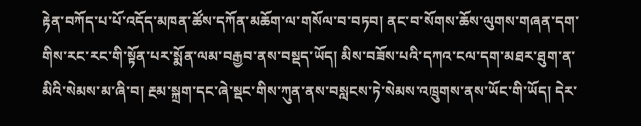རྟེན་བཀོད་པ་པོ་འདོད་མཁན་ཚོས་དཀོན་མཆོག་ལ་གསོལ་བ་བཏབ། ནང་བ་སོགས་ཆོས་ལུགས་གཞན་དག་གིས་རང་རང་གི་སྟོན་པར་སྨོན་ལམ་བརྒྱབ་ནས་བསྡད་ཡོད། མིས་བཟོས་པའི་དཀའ་ངལ་དག་མཐར་ཐུག་ན་མིའི་སེམས་མ་ཞི་བ། རྔམ་སྐྲག་དང་ཞེ་སྡང་གིས་ཀུན་ནས་བསླངས་ཏེ་སེམས་འཁྲུགས་ནས་ཡོང་གི་ཡོད། དེར་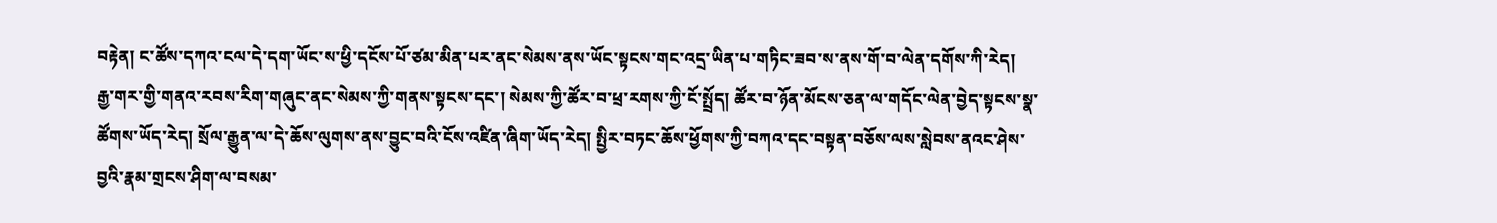བརྟེན། ང་ཚོས་དཀའ་ངལ་དེ་དག་ཡོང་ས་ཕྱི་དངོས་པོ་ཙམ་མིན་པར་ནང་སེམས་ནས་ཡོང་སྟངས་གང་འདྲ་ཡིན་པ་གཏིང་ཟབ་ས་ནས་གོ་བ་ལེན་དགོས་ཀི་རེད།
རྒྱ་གར་གྱི་གནའ་རབས་རིག་གཞུང་ནང་སེམས་ཀྱི་གནས་སྟངས་དང་། སེམས་ཀྱི་ཚོར་བ་ཕྲ་རགས་ཀྱི་ངོ་སྤྲོད། ཚོར་བ་ཉོན་མོངས་ཅན་ལ་གདོང་ལེན་བྱེད་སྟངས་སྣ་ཚོགས་ཡོད་རེད། སྲོལ་རྒྱུན་ལ་དེ་ཆོས་ལུགས་ནས་བྱུང་བའི་ངོས་འཛིན་ཞིག་ཡོད་རེད། སྤྱིར་བཏང་ཆོས་ཕྱོགས་ཀྱི་བཀའ་དང་བསྟན་བཅོས་ལས་སླེབས་ནའང་ཤེས་བྱའི་རྣམ་གྲངས་ཤིག་ལ་བསམ་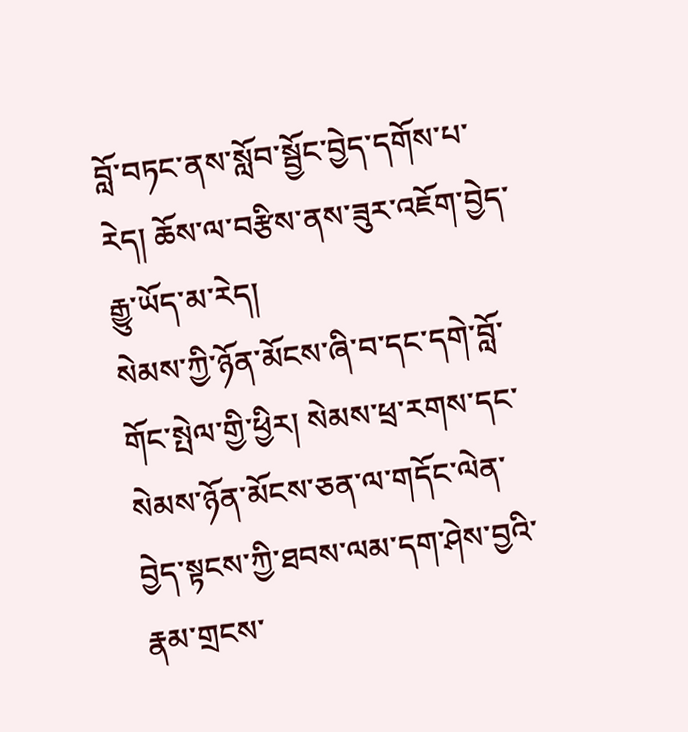བློ་བཏང་ནས་སློབ་སྦྱོང་བྱེད་དགོས་པ་རེད། ཆོས་ལ་བརྩིས་ནས་ཟུར་འཇོག་བྱེད་རྒྱུ་ཡོད་མ་རེད།
སེམས་ཀྱི་ཉོན་མོངས་ཞི་བ་དང་དགེ་བློ་གོང་སྤེལ་གྱི་ཕྱིར། སེམས་ཕྲ་རགས་དང་སེམས་ཉོན་མོངས་ཅན་ལ་གདོང་ལེན་བྱེད་སྟངས་ཀྱི་ཐབས་ལམ་དག་ཤེས་བྱའི་རྣམ་གྲངས་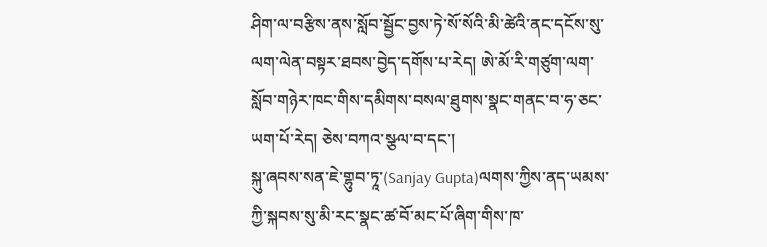ཤིག་ལ་བརྩིས་ནས་སློབ་སྦྱོང་བྱས་ཏེ་སོ་སོའི་མི་ཚེའི་ནང་དངོས་སུ་ལག་ལེན་བསྟར་ཐབས་བྱེད་དགོས་པ་རེད། ཨེ་མོ་རི་གཙུག་ལག་སློབ་གཉེར་ཁང་གིས་དམིགས་བསལ་ཐུགས་སྣང་གནང་བ་ཧ་ཅང་ཡག་པོ་རེད། ཅེས་བཀའ་སྩལ་བ་དང་།
སྐུ་ཞབས་སན་ཇེ་གྷུབ་ཏཱ་(Sanjay Gupta)ལགས་ཀྱིས་ནད་ཡམས་ཀྱི་སྐབས་སུ་མི་རང་སྣང་ཚ་བོ་མང་པོ་ཞིག་གིས་ཁ་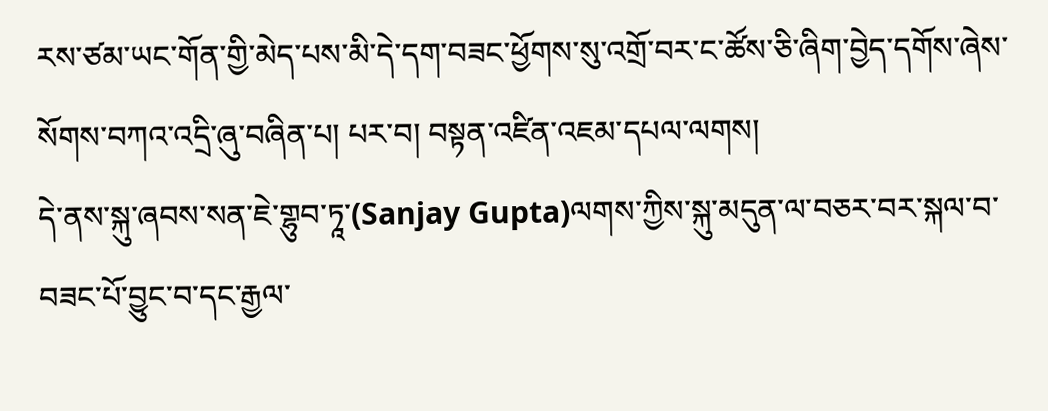རས་ཙམ་ཡང་གོན་གྱི་མེད་པས་མི་དེ་དག་བཟང་ཕྱོགས་སུ་འགྲོ་བར་ང་ཚོས་ཅི་ཞིག་བྱེད་དགོས་ཞེས་སོགས་བཀའ་འདྲི་ཞུ་བཞིན་པ། པར་བ། བསྟན་འཛིན་འཇམ་དཔལ་ལགས།
དེ་ནས་སྐུ་ཞབས་སན་ཇེ་གྷུབ་ཏཱ་(Sanjay Gupta)ལགས་ཀྱིས་སྐུ་མདུན་ལ་བཅར་བར་སྐལ་བ་བཟང་པོ་བྱུང་བ་དང་རྒྱལ་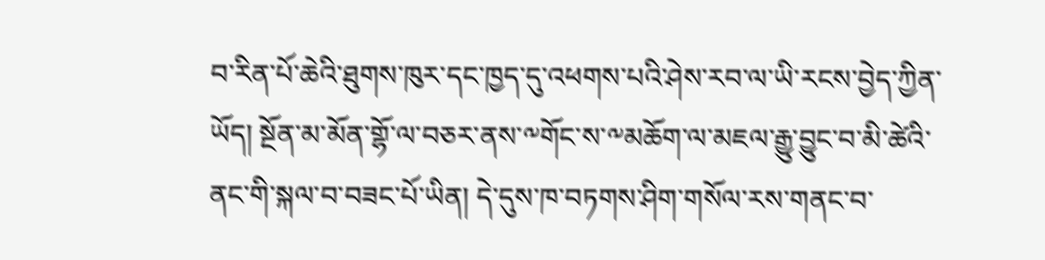བ་རིན་པོ་ཆེའི་ཐུགས་ཁུར་དང་ཁྱད་དུ་འཕགས་པའི་ཤེས་རབ་ལ་ཡི་རངས་བྱེད་ཀྱིན་ཡོད། སྔོན་མ་མོན་གྷོ་ལ་བཅར་ནས་༸གོང་ས་༸མཆོག་ལ་མཇལ་རྒྱུ་བྱུང་བ་མི་ཚེའི་ནང་གི་སྐལ་བ་བཟང་པོ་ཡིན། དེ་དུས་ཁ་བཏགས་ཤིག་གསོལ་རས་གནང་བ་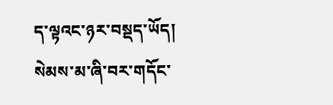ད་ལྟའང་ཉར་བསྡད་ཡོད། སེམས་མ་ཞི་བར་གདོང་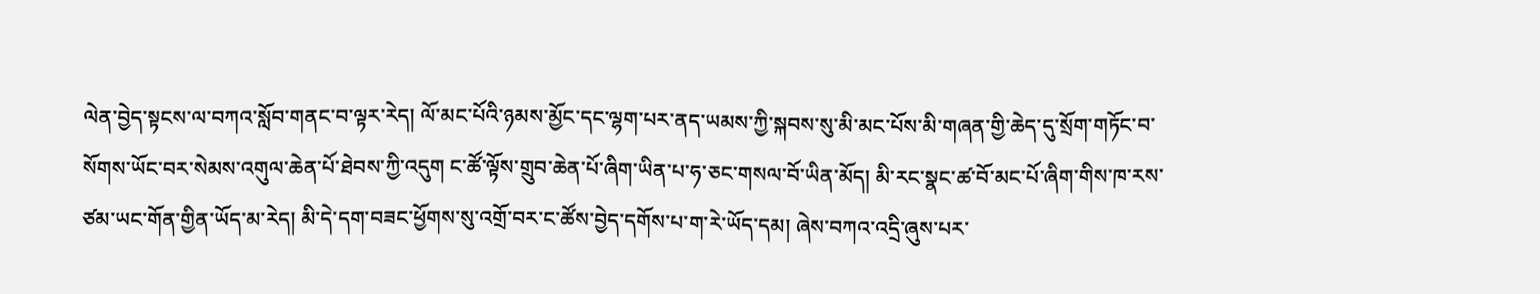ལེན་བྱེད་སྟངས་ལ་བཀའ་སློབ་གནང་བ་ལྟར་རེད། ལོ་མང་པོའི་ཉམས་མྱོང་དང་ལྷག་པར་ནད་ཡམས་ཀྱི་སྐབས་སུ་མི་མང་པོས་མི་གཞན་གྱི་ཆེད་དུ་སྲོག་གཏོང་བ་སོགས་ཡོང་བར་སེམས་འགུལ་ཆེན་པོ་ཐེབས་ཀྱི་འདུག ང་ཚོ་ལྟོས་གྲུབ་ཆེན་པོ་ཞིག་ཡིན་པ་ཧ་ཅང་གསལ་བོ་ཡིན་མོད། མི་རང་སྣང་ཚ་བོ་མང་པོ་ཞིག་གིས་ཁ་རས་ཙམ་ཡང་གོན་གྱིན་ཡོད་མ་རེད། མི་དེ་དག་བཟང་ཕྱོགས་སུ་འགྲོ་བར་ང་ཚོས་བྱེད་དགོས་པ་ག་རེ་ཡོད་དམ། ཞེས་བཀའ་འདྲི་ཞུས་པར་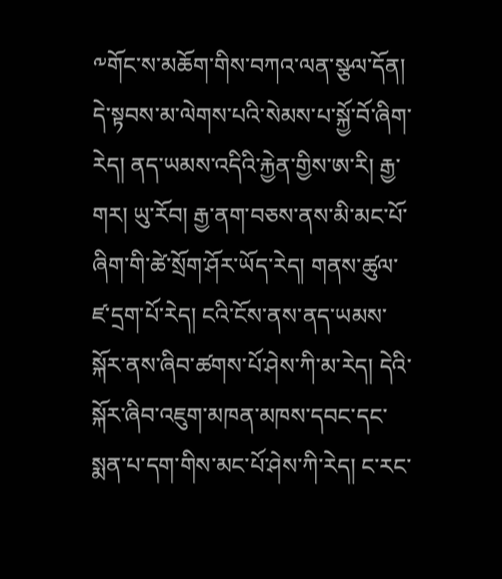༸གོང་ས་མཆོག་གིས་བཀའ་ལན་སྩལ་དོན།
དེ་སྟབས་མ་ལེགས་པའི་སེམས་པ་སྐྱོ་བོ་ཞིག་རེད། ནད་ཡམས་འདིའི་རྐྱེན་གྱིས་ཨ་རི། རྒྱ་གར། ཡུ་རོབ། རྒྱ་ནག་བཅས་ནས་མི་མང་པོ་ཞིག་གི་ཚེ་སྲོག་ཤོར་ཡོད་རེད། གནས་ཚུལ་ཛ་དྲག་པོ་རེད། ངའི་ངོས་ནས་ནད་ཡམས་སྐོར་ནས་ཞིབ་ཚགས་པོ་ཤེས་ཀི་མ་རེད། དེའི་སྐོར་ཞིབ་འཇུག་མཁན་མཁས་དབང་དང་སྨན་པ་དག་གིས་མང་པོ་ཤེས་ཀི་རེད། ང་རང་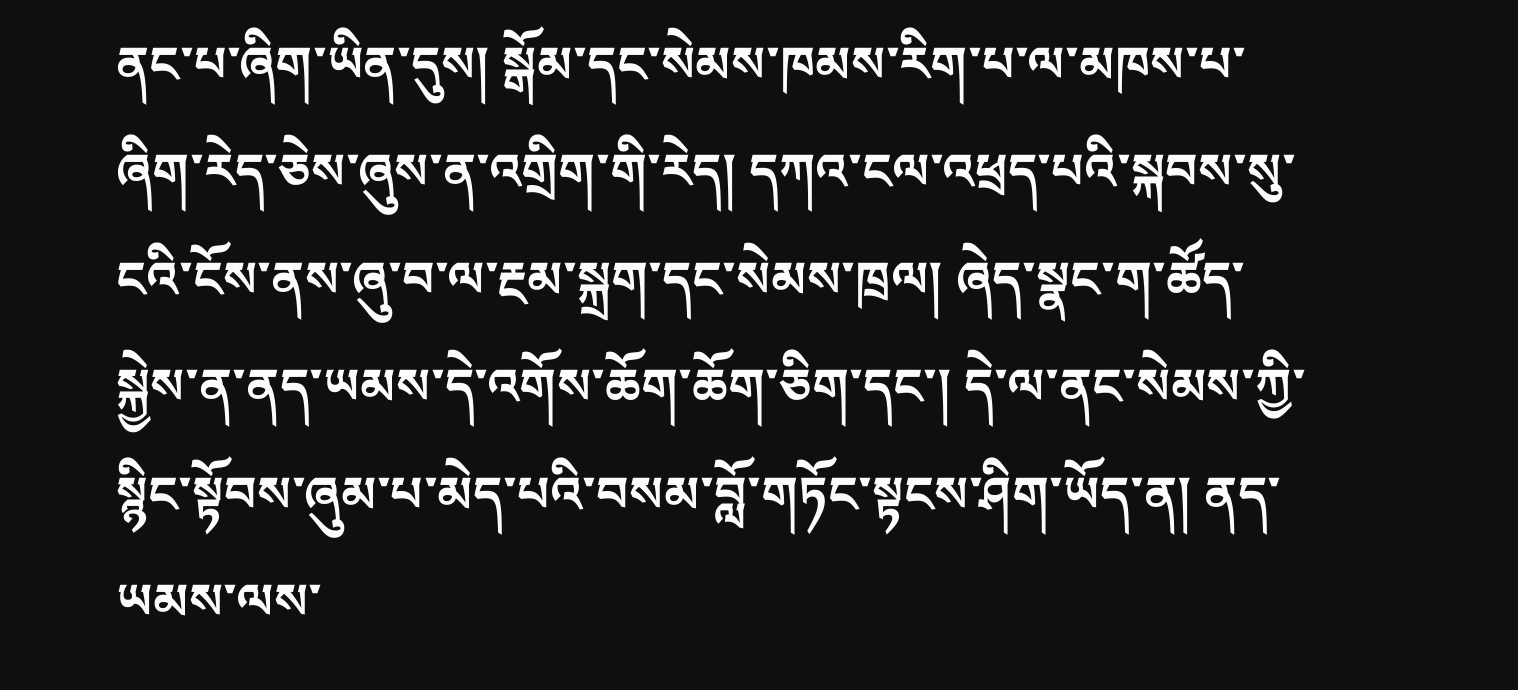ནང་པ་ཞིག་ཡིན་དུས། སྒོམ་དང་སེམས་ཁམས་རིག་པ་ལ་མཁས་པ་ཞིག་རེད་ཅེས་ཞུས་ན་འགྲིག་གི་རེད། དཀའ་ངལ་འཕྲད་པའི་སྐབས་སུ་ངའི་ངོས་ནས་ཞུ་བ་ལ་རྔམ་སྐྲག་དང་སེམས་ཁྲལ། ཞེད་སྣང་ག་ཚོད་སྐྱེས་ན་ནད་ཡམས་དེ་འགོས་ཆོག་ཆོག་ཅིག་དང་། དེ་ལ་ནང་སེམས་ཀྱི་སྙིང་སྟོབས་ཞུམ་པ་མེད་པའི་བསམ་བློ་གཏོང་སྟངས་ཤིག་ཡོད་ན། ནད་ཡམས་ལས་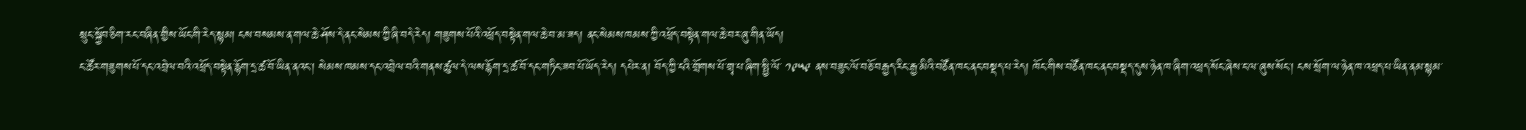སྲུང་སྐྱོབ་ཅིག་རང་བཞིན་གྱིས་ཡོང་གི་རེད་སྙམ། ངས་བསམས་ན་གལ་ཆེ་ཤོས་དེ་ནང་སེམས་ཀྱི་ཞི་བདེ་རེད། གཟུགས་པོའི་འཕྲོད་བསྟེན་གལ་ཆེ་བ་མ་ཟད། ནང་སེམས་ཁམས་ཀྱི་འཕྲོད་བསྟེན་གལ་ཆེ་བར་ཞུ་གིན་ཡོད།
ང་ཚོར་གཟུགས་པོ་དང་འབྲེལ་བའི་འཕྲོད་བསྟེན་རྙོག་དྲ་ཚ་བོ་ཡིན་ནའང་། སེམས་ཁམས་དང་འབྲེལ་བའི་གནས་ཚུལ་དེ་ལས་རྙོག་དྲ་ཚ་བོ་དང་གཏིང་ཟབ་པོ་ཡོད་རེད། དཔེར་ན། བོད་ཀྱི་ངའི་གྲོགས་པོ་གྲྭ་པ་ཞིག་སྤྱི་ལོ་ ༡༩༥༩ ནས་བཟུང་ལོ་བཅོ་བརྒྱད་རིང་རྒྱ་མིའི་བཙོན་ཁང་ནང་བསྡད་པ་རེད། ཁོང་གིས་བཙོན་ཁང་ནང་བསྡད་དུས་ཉེན་ཁ་ཞིག་འཕྲད་སོང་ཞེས་ང་ལ་ཞུས་སོང་། ངས་སྲོག་ལ་ཉེན་ཁ་འཕྲད་པ་ཡིན་ནམ་སྙམ་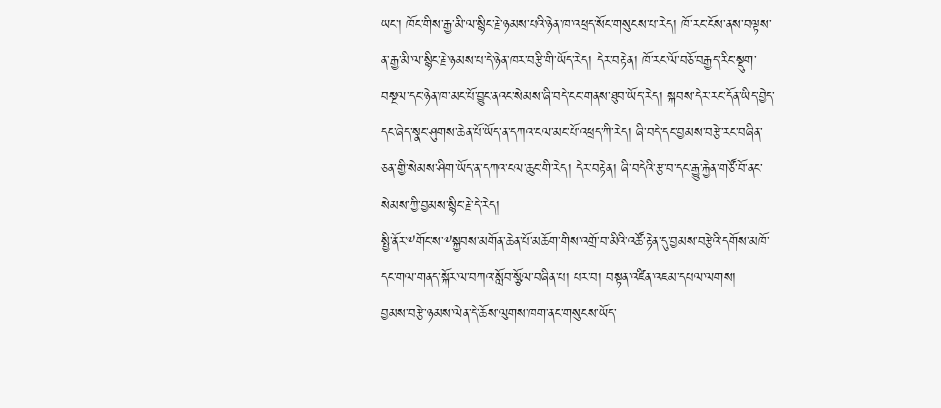ཡང་། ཁོང་གིས་རྒྱ་མི་ལ་སྙིང་རྗེ་ཉམས་པའི་ཉེན་ཁ་འཕྲད་སོང་གསུངས་པ་རེད། ཁོ་རང་ངོས་ནས་བལྟས་ན་རྒྱ་མི་ལ་སྙིང་རྗེ་ཉམས་པ་དེ་ཉེན་ཁར་བརྩི་གི་ཡོད་རེད། དེར་བརྟེན། ཁོ་རང་ལོ་བཅོ་བརྒྱད་རིང་སྡུག་བསྔལ་དང་ཉེན་ཁ་མང་པོ་བྱུང་ནའང་སེམས་ཞི་བདེ་ངང་གནས་ཐུབ་ཡོད་རེད། སྐབས་དེར་རང་དོན་ཡིད་བྱེད་དང་ཞེད་སྣང་ཤུགས་ཆེན་པོ་ཡོད་ན་དཀའ་ངལ་མང་པོ་འཕྲད་ཀི་རེད། ཞི་བདེ་དང་བྱམས་བརྩེ་རང་བཞིན་ཅན་གྱི་སེམས་ཤིག་ཡོད་ན་དཀའ་ངལ་ཆུང་གི་རེད། དེར་བརྟེན། ཞི་བདེའི་རྩ་བ་དང་རྒྱུ་རྐྱེན་གཙོ་བོ་ནང་སེམས་ཀྱི་བྱམས་སྙིང་རྗེ་དེ་རེད།
སྤྱི་ནོར་༸གོང་ས་༸སྐྱབས་མགོན་ཆེན་པོ་མཆོག་གིས་འགྲོ་བ་མིའི་འཚོ་རྟེན་དུ་བྱམས་བརྩེའི་དགོས་མཁོ་དང་གལ་གནད་སྐོར་ལ་བཀའ་སློབ་སྩོལ་བཞིན་པ། པར་བ། བསྟན་འཛིན་འཇམ་དཔལ་ལགས།
བྱམས་བརྩེ་ཉམས་ལེན་དེ་ཆོས་ལུགས་ཁག་ནང་གསུངས་ཡོད་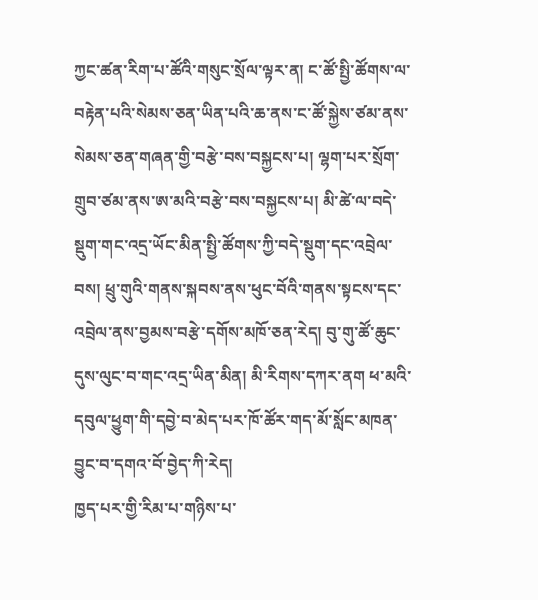ཀྱང་ཚན་རིག་པ་ཚོའི་གསུང་སྲོལ་ལྟར་ན། ང་ཚོ་སྤྱི་ཚོགས་ལ་བརྟེན་པའི་སེམས་ཅན་ཡིན་པའི་ཆ་ནས་ང་ཚོ་སྐྱེས་ཙམ་ནས་སེམས་ཅན་གཞན་གྱི་བརྩེ་བས་བསྐྱངས་པ། ལྷག་པར་སྲོག་གྲུབ་ཙམ་ནས་ཨ་མའི་བརྩེ་བས་བསྐྱངས་པ། མི་ཚེ་ལ་བདེ་སྡུག་གང་འདྲ་ཡོང་མིན་སྤྱི་ཚོགས་ཀྱི་བདེ་སྡུག་དང་འབྲེལ་བས། ཕྲུ་གུའི་གནས་སྐབས་ནས་ཕུང་བོའི་གནས་སྟངས་དང་འབྲེལ་ནས་བྱམས་བརྩེ་དགོས་མཁོ་ཅན་རེད། བུ་གུ་ཚོ་ཆུང་དུས་ལུང་བ་གང་འདྲ་ཡིན་མིན། མི་རིགས་དཀར་ནག ཕ་མའི་དབུལ་ཕྱུག་གི་དབྱེ་བ་མེད་པར་ཁོ་ཚོར་གད་མོ་སློང་མཁན་བྱུང་བ་དགའ་བོ་བྱེད་ཀི་རེད།
ཁྱད་པར་གྱི་རིམ་པ་གཉིས་པ་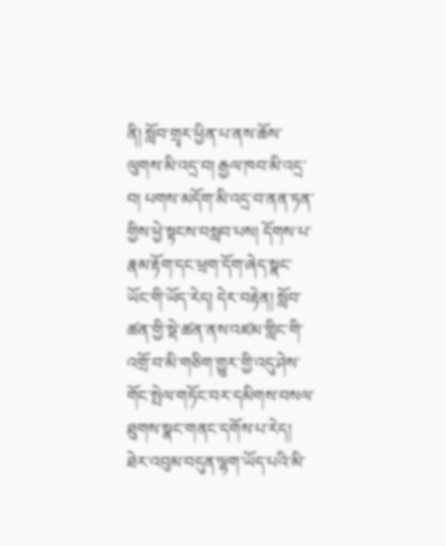ནི། སློབ་གྲྭར་ཕྱིན་པ་ནས་ཆོས་ལུགས་མི་འདྲ་བ། རྒྱལ་ཁབ་མི་འདྲ་བ། པགས་མདོག་མི་འདྲ་བ་ནན་ཏན་གྱིས་ཕྱེ་སྟངས་བསླབ་པས། དོགས་པ་རྣམ་རྟོག་དང་ཕྲག་དོག་ཞེད་སྣང་ཡོང་གི་ཡོད་རེད། དེར་བརྟེན། སློབ་ཚན་གྱི་སྡེ་ཚན་ནས་འཛམ་གླིང་གི་འགྲོ་བ་མི་གཅིག་གྱུར་གྱི་འདུ་ཤེས་གོང་སྤེལ་གཏོང་བར་དམིགས་བསལ་ཐུགས་སྣང་གནང་དགོས་པ་རེད། ཐེར་འབུམ་བདུན་ལྷག་ཡོད་པའི་མི་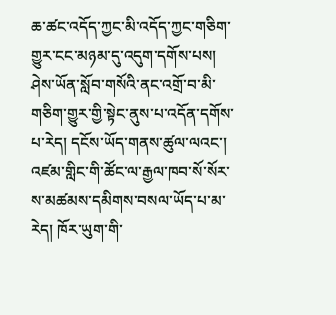ཆ་ཚང་འདོད་ཀྱང་མི་འདོད་ཀྱང་གཅིག་གྱུར་ངང་མཉམ་དུ་འདུག་དགོས་པས། ཤེས་ཡོན་སློབ་གསོའི་ནང་འགྲོ་བ་མི་གཅིག་གྱུར་གྱི་སྟེང་ནུས་པ་འདོན་དགོས་པ་རེད། དངོས་ཡོད་གནས་ཚུལ་ལའང་། འཛམ་གླིང་གི་ཚོང་ལ་རྒྱལ་ཁབ་སོ་སོར་ས་མཚམས་དམིགས་བསལ་ཡོད་པ་མ་རེད། ཁོར་ཡུག་གི་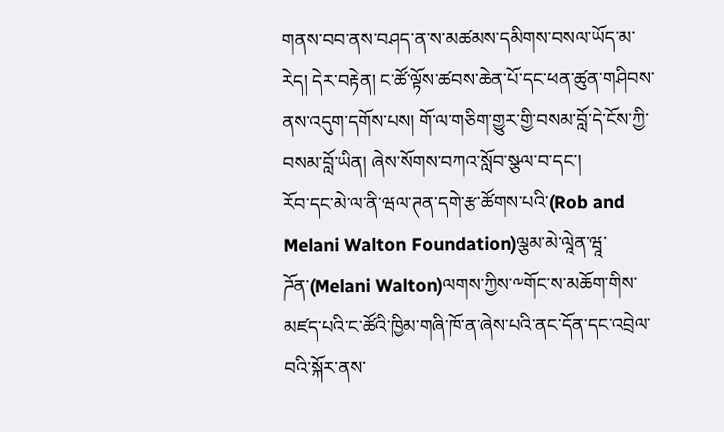གནས་བབ་ནས་བཤད་ན་ས་མཚམས་དམིགས་བསལ་ཡོད་མ་རེད། དེར་བརྟེན། ང་ཚོ་ལྟོས་ཚབས་ཆེན་པོ་དང་ཕན་ཚུན་གཤིབས་ནས་འདུག་དགོས་པས། གོ་ལ་གཅིག་གྱུར་གྱི་བསམ་བློ་དེ་ངོས་ཀྱི་བསམ་བློ་ཡིན། ཞེས་སོགས་བཀའ་སློབ་སྩལ་བ་དང་།
རོབ་དང་མེ་ལ་ནི་ཝལ་ཊན་དགེ་རྩ་ཚོགས་པའི་(Rob and Melani Walton Foundation)ལྕམ་མེ་ལཱེན་ཝཱ་ཌོན་(Melani Walton)ལགས་ཀྱིས་༸གོང་ས་མཆོག་གིས་མཛད་པའི་ང་ཚོའི་ཁྱིམ་གཞི་ཁོ་ན་ཞེས་པའི་ནང་དོན་དང་འབྲེལ་བའི་སྐོར་ནས་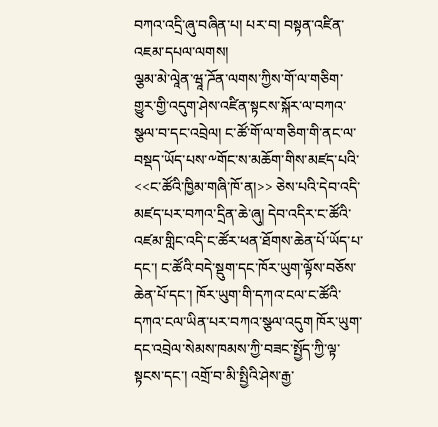བཀའ་འདྲི་ཞུ་བཞིན་པ། པར་བ། བསྟན་འཛིན་འཇམ་དཔལ་ལགས།
ལྕམ་མེ་ལཱེན་ཝཱ་ཌོན་ལགས་ཀྱིས་གོ་ལ་གཅིག་གྱུར་གྱི་འདུག་ཤེས་འཛིན་སྟངས་སྐོར་ལ་བཀའ་སྩལ་བ་དང་འབྲེལ། ང་ཚོ་གོ་ལ་གཅིག་གི་ནང་ལ་བསྡད་ཡོད་པས་༸གོང་ས་མཆོག་གིས་མཛད་པའི་<<ང་ཚོའི་ཁྱིམ་གཞི་ཁོ་ན།>> ཅེས་པའི་དེབ་འདི་མཛད་པར་བཀའ་དྲིན་ཆེ་ཞུ། དེབ་འདིར་ང་ཚོའི་འཛམ་གླིང་འདི་ང་ཚོར་ཕན་ཐོགས་ཆེན་པོ་ཡོད་པ་དང་། ང་ཚོའི་བདེ་སྡུག་དང་ཁོར་ཡུག་ལྟོས་བཅོས་ཆེན་པོ་དང་། ཁོར་ཡུག་གི་དཀའ་ངལ་ང་ཚོའི་དཀའ་ངལ་ཡིན་པར་བཀའ་སྩལ་འདུག ཁོར་ཡུག་དང་འབྲེལ་སེམས་ཁམས་ཀྱི་བཟང་སྤྱོད་ཀྱི་ལྟ་སྟངས་དང་། འགྲོ་བ་མི་སྤྱིའི་ཤེས་རྒྱ་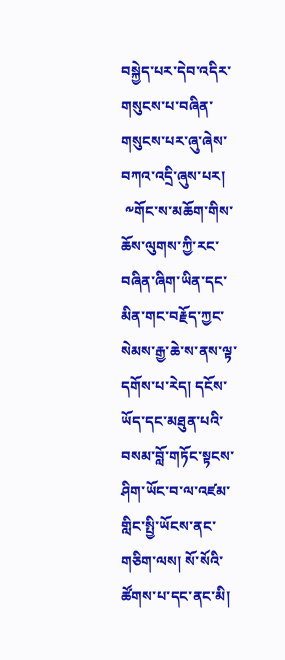བསྐྱེད་པར་དེབ་འདིར་གསུངས་པ་བཞིན་གསུངས་པར་ཞུ་ཞེས་བཀའ་འདྲི་ཞུས་པར།
 ༸གོང་ས་མཆོག་གིས་ཆོས་ལུགས་ཀྱི་རང་བཞིན་ཞིག་ཡིན་དང་མིན་གང་བརྗོད་ཀྱང་སེམས་རྒྱ་ཆེ་ས་ནས་ལྟ་དགོས་པ་རེད། དངོས་ཡོད་དང་མཐུན་པའི་བསམ་བློ་གཏོང་སྟངས་ཤིག་ཡོང་བ་ལ་འཛམ་གླིང་སྤྱི་ཡོངས་ནང་གཅིག་ལས། སོ་སོའི་ཚོགས་པ་དང་ནང་མི།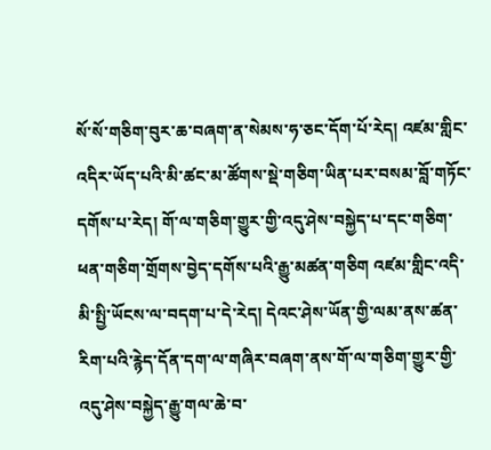སོ་སོ་གཅིག་བུར་ཆ་བཞག་ན་སེམས་ཧ་ཅང་དོག་པོ་རེད། འཛམ་གླིང་འདིར་ཡོད་པའི་མི་ཚང་མ་ཚོགས་སྡེ་གཅིག་ཡིན་པར་བསམ་བློ་གཏོང་དགོས་པ་རེད། གོ་ལ་གཅིག་གྱུར་གྱི་འདུ་ཤེས་བསྐྱེད་པ་དང་གཅིག་ཕན་གཅིག་གྲོགས་བྱེད་དགོས་པའི་རྒྱུ་མཚན་གཅིག འཛམ་གླིང་འདི་མི་སྤྱི་ཡོངས་ལ་བདག་པ་དེ་རེད། དེའང་ཤེས་ཡོན་གྱི་ལམ་ནས་ཚན་རིག་པའི་རྙེད་དོན་དག་ལ་གཞིར་བཞག་ནས་གོ་ལ་གཅིག་གྱུར་གྱི་འདུ་ཤེས་བསྐྱེད་རྒྱུ་གལ་ཆེ་བ་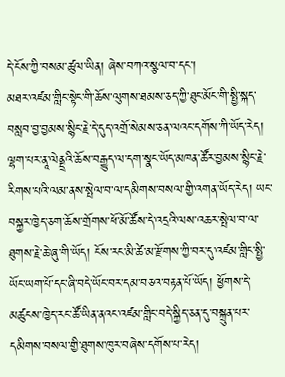དེ་ངོས་ཀྱི་བསམ་ཚུལ་ཡིན། ཞེས་བཀའ་སྩལ་བ་དང་།
མཐར་འཛམ་གླིང་སྟེང་གི་ཆོས་ལུགས་ཐམས་ཅད་ཀྱི་ཐུང་མོང་གི་སྤྱི་སྐད་བསླབ་བྱ་བྱམས་སྙིང་རྗེ་དེ་དུད་འགྲོ་སེམས་ཅན་ལའང་དགོས་ཀི་ཡོད་རེད། ལྷག་པར་ནཱ་ལེནྡྲའི་ཆོས་བརྒྱུད་ལ་དག་སྣང་ཡོད་མཁན་ཚོར་བྱམས་སྙིང་རྗེ་རིགས་པའི་ལམ་ནས་སྤེལ་བ་ལ་དམིགས་བསལ་གྱི་འགན་ཡོད་རེད། ཡང་བསྐྱར་ཁྱེད་ཅག་ཆོས་གྲོགས་ཕོ་མོ་ཚོས་དེ་འདྲའི་ལས་འཆར་སྤེལ་བ་ལ་ཐུགས་རྗེ་ཆེ་ཞུ་གི་ཡོད། ངོས་རང་མི་ཚེ་མ་རྫོགས་ཀྱི་བར་དུ་འཛམ་གླིང་སྤྱི་ཡོང་ཡག་པོ་དང་ཞི་བདེ་ཡོང་བར་དམ་བཅའ་བརྟན་པོ་ཡོད། ཕྱོགས་དེ་མཚུངས་ཁྱེད་རང་ཚོ་ཡིན་ནའང་འཛམ་གླིང་བདེ་སྐྱིད་ཅན་དུ་བསྐྲུན་པར་དམིགས་བསལ་གྱི་ཐུགས་ཁུར་བཞེས་དགོས་པ་རེད།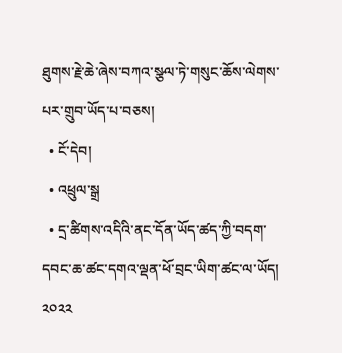ཐུགས་རྗེ་ཆེ་ཞེས་བཀའ་སྩལ་ཏེ་གསུང་ཆོས་ལེགས་པར་གྲུབ་ཡོད་པ་བཅས།
  • ངོ་དེབ།
  • འཕྲུལ་སྒྲ
  • དྲ་ཚིགས་འདིའི་ནང་དོན་ཡོད་ཚད་ཀྱི་བདག་དབང་ཆ་ཚང་དགའ་ལྡན་ཕོ་བྲང་ཡིག་ཚང་ལ་ཡོད། ༢༠༢༢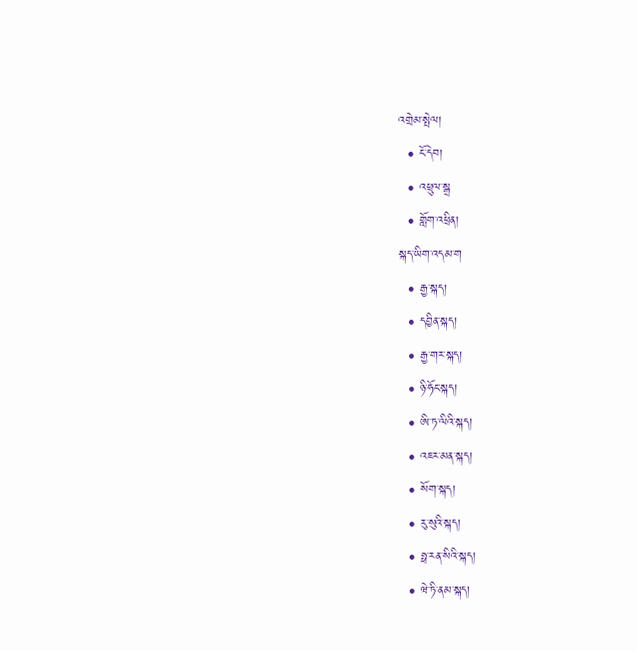འགྲེམ་སྤེལ།
  • ངོ་དེབ།
  • འཕྲུལ་སྒྲ
  • གློག་འཕྲིན།
སྐད་ཡིག་འདམ་ག
  • རྒྱ་སྐད།
  • དབྱིན་སྐད།
  • རྒྱ་གར་སྐད།
  • ཉི་ཧོང་སྐད།
  • ཨི་ཏ་ལིའི་སྐད།
  • འཇར་མན་སྐད།
  • སོག་སྐད།
  • རུ་སུའི་སྐད།
  • ཧྥ་རན་སིའི་སྐད།
  • ཝེ་ཏི་ནམ་སྐད།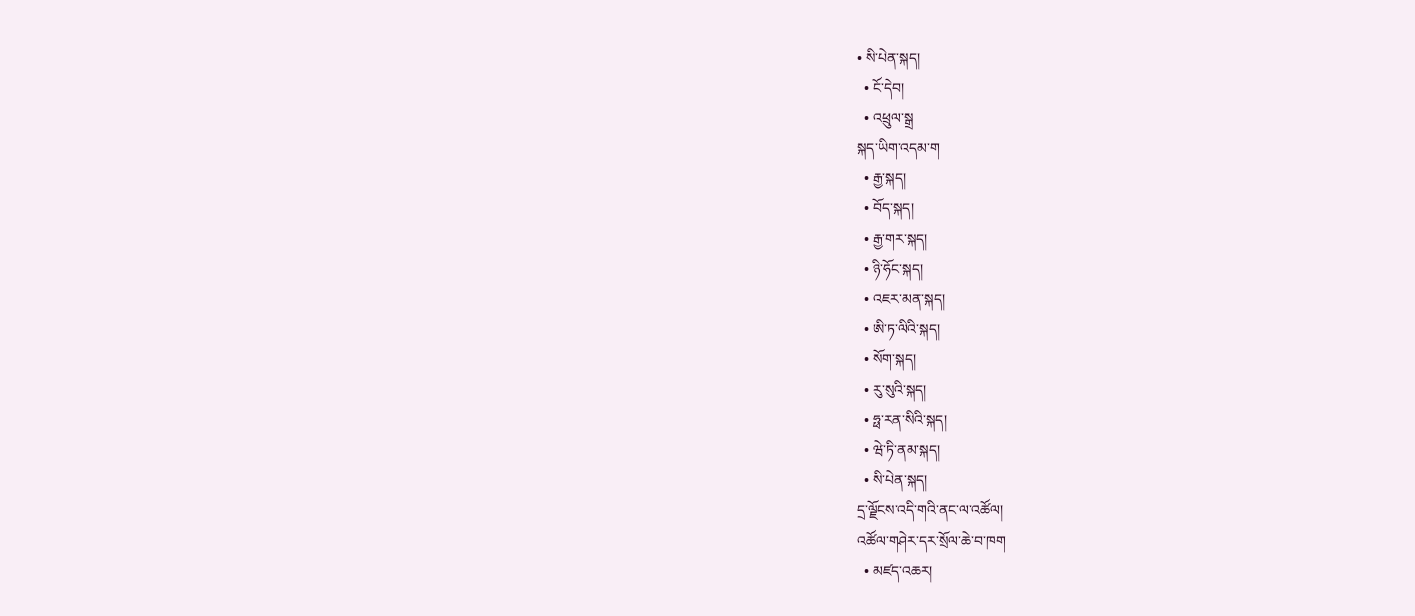• སི་པེན་སྐད།
  • ངོ་དེབ།
  • འཕྲུལ་སྒྲ
སྐད་ཡིག་འདམ་ག
  • རྒྱ་སྐད།
  • བོད་སྐད།
  • རྒྱ་གར་སྐད།
  • ཉི་ཧོང་སྐད།
  • འཇར་མན་སྐད།
  • ཨི་ཏ་ལིའི་སྐད།
  • སོག་སྐད།
  • རུ་སུའི་སྐད།
  • ཧྥ་རན་སིའི་སྐད།
  • ཝེ་ཏི་ནམ་སྐད།
  • སི་པེན་སྐད།
དྲ་ལྗོངས་འདི་གའི་ནང་ལ་འཚོལ།
འཚོལ་གཤེར་དར་སྲོལ་ཆེ་བ་ཁག
  • མཛད་འཆར།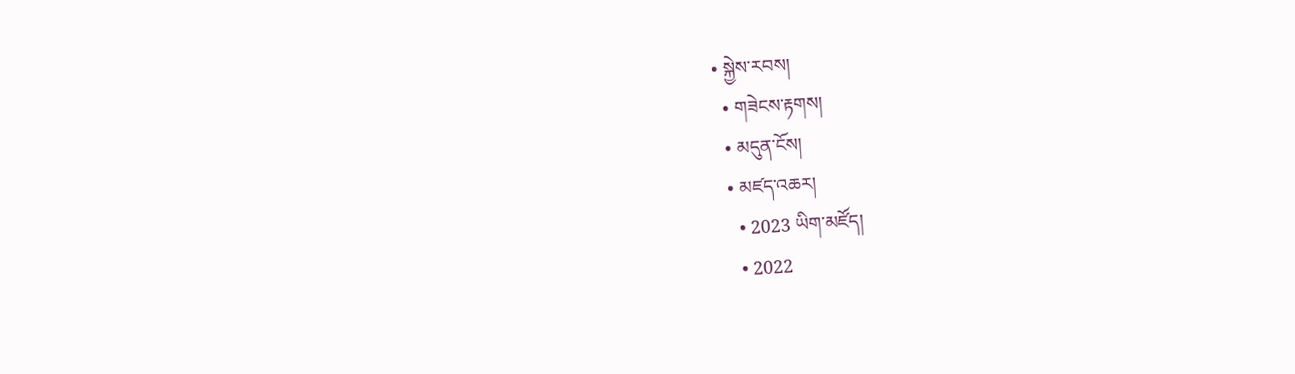• སྐྱེས་རབས།
  • གཟེངས་རྟགས།
  • མདུན་ངོས།
  • མཛད་འཆར།
    • 2023 ཡིག་མཛོད།
    • 2022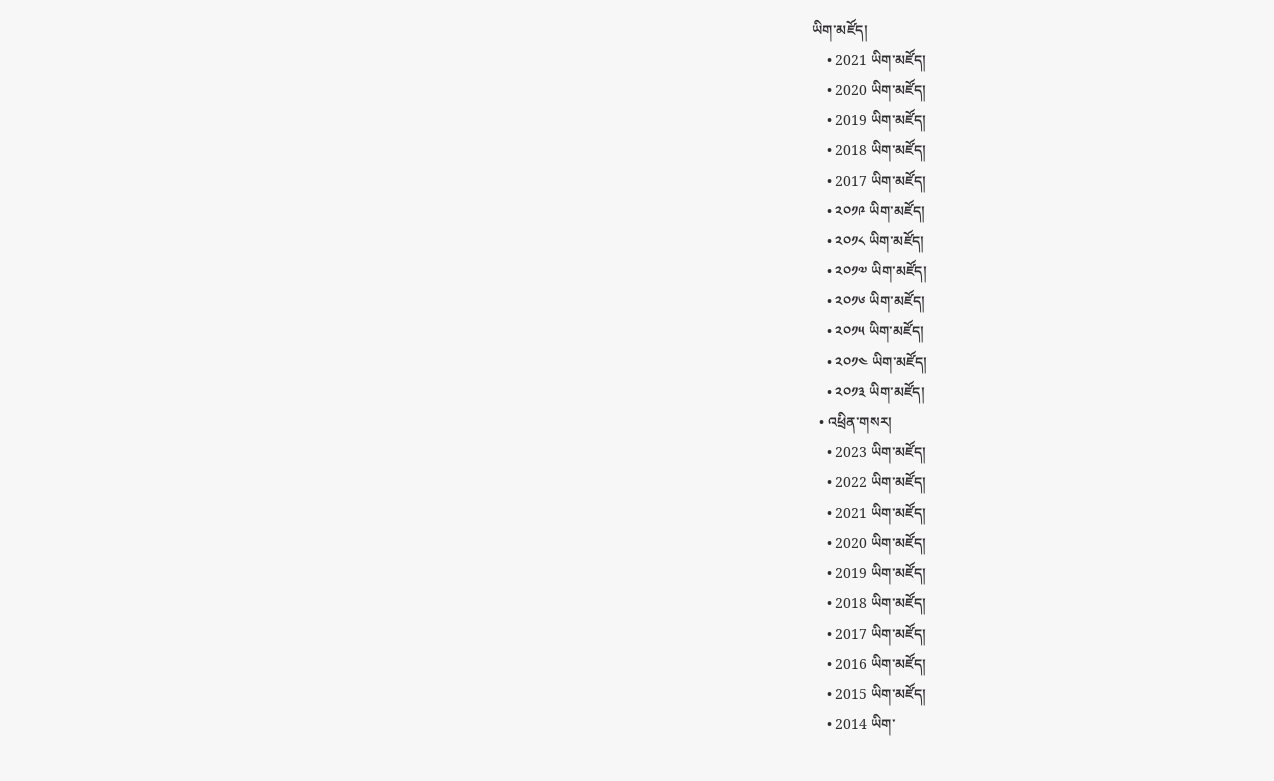ཡིག་མཛོད།
    • 2021 ཡིག་མཛོད།
    • 2020 ཡིག་མཛོད།
    • 2019 ཡིག་མཛོད།
    • 2018 ཡིག་མཛོད།
    • 2017 ཡིག་མཛོད།
    • ༢༠༡༩ ཡིག་མཛོད།
    • ༢༠༡༨ ཡིག་མཛོད།
    • ༢༠༡༧ ཡིག་མཛོད།
    • ༢༠༡༦ ཡིག་མཛོད།
    • ༢༠༡༥ ཡིག་མཛོད།
    • ༢༠༡༤ ཡིག་མཛོད།
    • ༢༠༡༣ ཡིག་མཛོད།
  • འཕྲིན་གསར།
    • 2023 ཡིག་མཛོད།
    • 2022 ཡིག་མཛོད།
    • 2021 ཡིག་མཛོད།
    • 2020 ཡིག་མཛོད།
    • 2019 ཡིག་མཛོད།
    • 2018 ཡིག་མཛོད།
    • 2017 ཡིག་མཛོད།
    • 2016 ཡིག་མཛོད།
    • 2015 ཡིག་མཛོད།
    • 2014 ཡིག་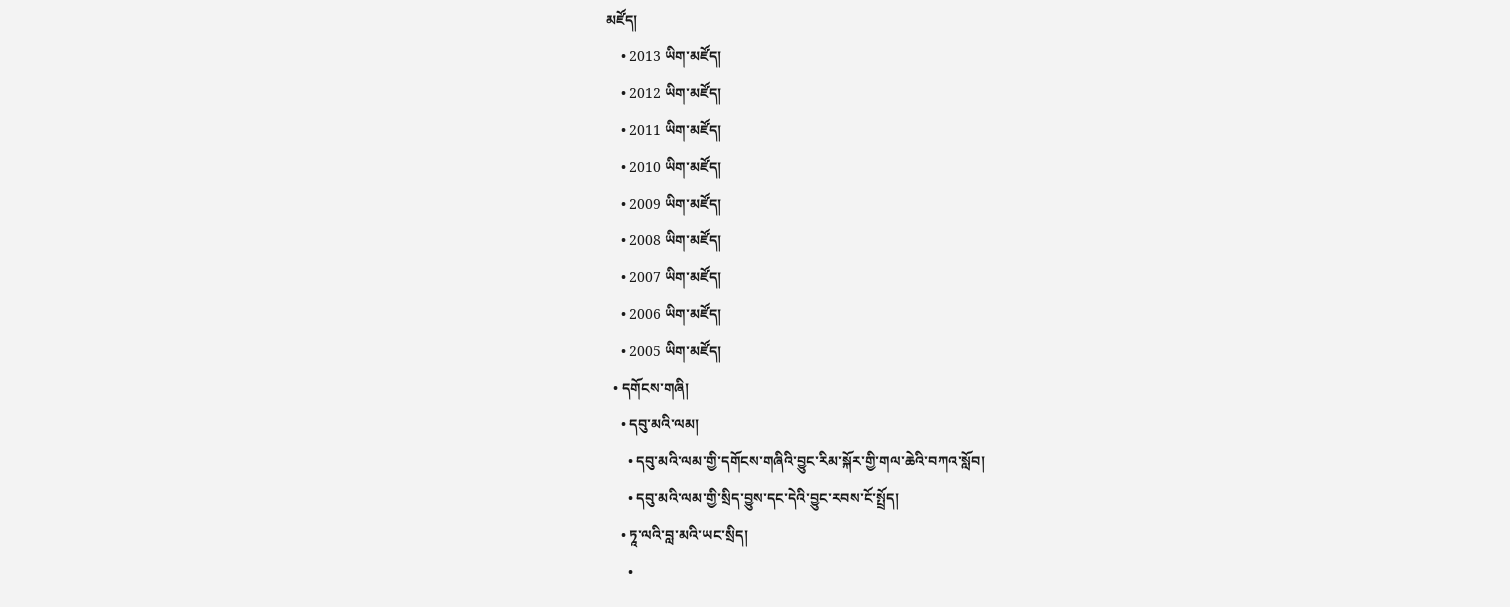མཛོད།
    • 2013 ཡིག་མཛོད།
    • 2012 ཡིག་མཛོད།
    • 2011 ཡིག་མཛོད།
    • 2010 ཡིག་མཛོད།
    • 2009 ཡིག་མཛོད།
    • 2008 ཡིག་མཛོད།
    • 2007 ཡིག་མཛོད།
    • 2006 ཡིག་མཛོད།
    • 2005 ཡིག་མཛོད།
  • དགོངས་གཞི།
    • དབུ་མའི་ལམ།
      • དབུ་མའི་ལམ་གྱི་དགོངས་གཞིའི་བྱུང་རིམ་སྐོར་གྱི་གལ་ཆེའི་བཀའ་སློབ།
      • དབུ་མའི་ལམ་གྱི་སྲིད་བྱུས་དང་དེའི་བྱུང་རབས་ངོ་སྤྲོད།
    • ཏཱ་ལའི་བླ་མའི་ཡང་སྲིད།
      •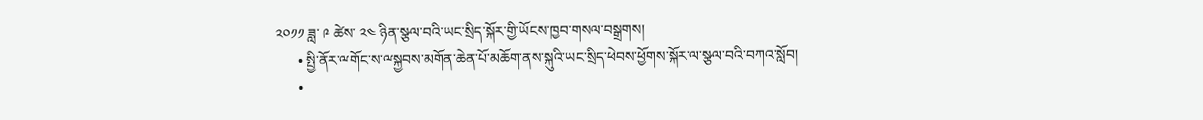༢༠༡༡ ཟླ་ ༩ ཚེས་ ༢༤ ཉིན་སྩལ་བའི་ཡང་སྲིད་སྐོར་གྱི་ཡོངས་ཁྱབ་གསལ་བསྒྲགས།
      • སྤྱི་ནོར་ྋགོང་ས་ྋསྐྱབས་མགོན་ཆེན་པོ་མཆོག་ནས་སྐུའི་ཡང་སྲིད་ཕེབས་ཕྱོགས་སྐོར་ལ་སྩལ་བའི་བཀའ་སློབ།
      •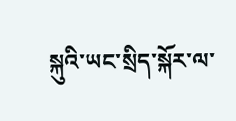སྐུའི་ཡང་སྲིད་སྐོར་ལ་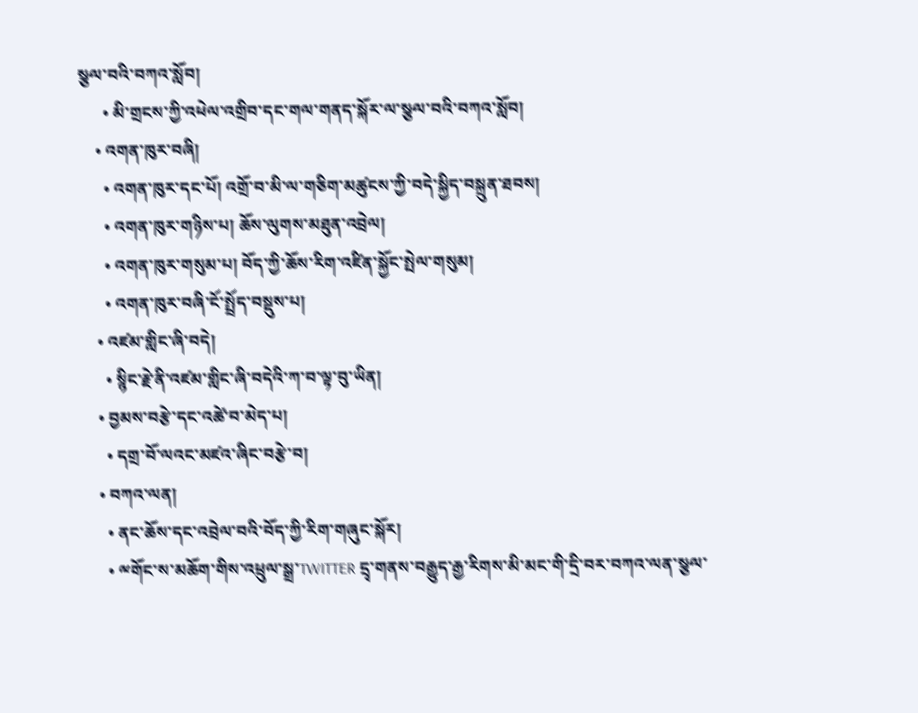སྩལ་བའི་བཀའ་སློབ།
      • མི་གྲངས་ཀྱི་འཕེལ་འགྲིབ་དང་གལ་གནད་སྐོར་ལ་སྩལ་བའི་བཀའ་སློབ།
    • འགན་ཁུར་བཞི།
      • འགན་ཁུར་དང་པོ། འགྲོ་བ་མི་ལ་གཅིག་མཚུངས་ཀྱི་བདེ་སྐྱིད་བསྐྲུན་ཐབས།
      • འགན་ཁུར་གཉིས་པ། ཆོས་ལུགས་མཐུན་འབྲེལ།
      • འགན་ཁུར་གསུམ་པ། བོད་ཀྱི་ཆོས་རིག་འཛིན་སྐྱོང་སྤེལ་གསུམ།
      • འགན་ཁུར་བཞི་ངོ་སྤྲོད་བསྡུས་པ།
    • འཛམ་གླིང་ཞི་བདེ།
      • སྙིང་རྗེ་ནི་འཛམ་གླིང་ཞི་བདེའི་ཀ་བ་ལྟ་བུ་ཡིན།
    • བྱམས་བརྩེ་དང་འཚེ་བ་མེད་པ།
      • དགྲ་བོ་ལའང་མཛའ་ཞིང་བརྩེ་བ།
    • བཀའ་ལན།
      • ནང་ཆོས་དང་འབྲེལ་བའི་བོད་ཀྱི་རིག་གཞུང་སྐོར།
      • ྋགོང་ས་མཆོག་གིས་འཕྲུལ་སྒྲ་TWITTER དྲྭ་གནས་བརྒྱུད་རྒྱ་རིགས་མི་མང་གི་དྲི་བར་བཀའ་ལན་སྩལ་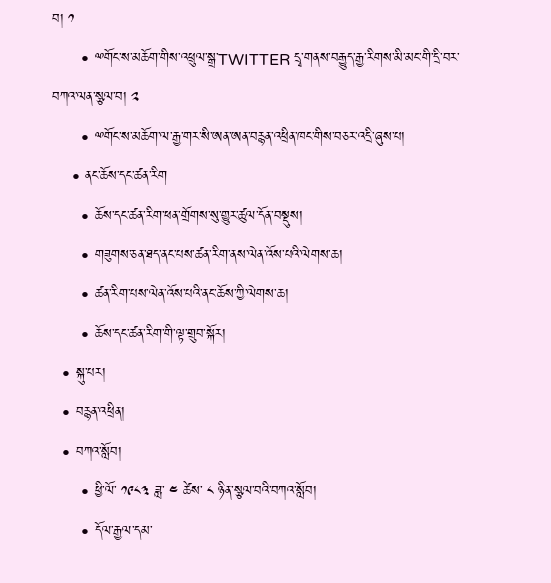བ། ༡
      • ྋགོང་ས་མཆོག་གིས་འཕྲུལ་སྒྲ་TWITTER དྲྭ་གནས་བརྒྱུད་རྒྱ་རིགས་མི་མང་གི་དྲི་བར་བཀའ་ལན་སྩལ་བ། ༢
      • ྋགོང་ས་མཆོག་ལ་རྒྱ་གར་སི་ཨན་ཨན་བརྙན་འཕྲིན་ཁང་གིས་བཅར་འདྲི་ཞུས་པ།
    • ནང་ཆོས་དང་ཚན་རིག
      • ཆོས་དང་ཚན་རིག་ཕན་གྲོགས་སུ་གྱུར་ཚུལ་དོན་བསྡུས།
      • གཟུགས་ཅན་ཐད་ནང་པས་ཚན་རིག་ནས་ལེན་འོས་པའི་ལེགས་ཆ།
      • ཚན་རིག་པས་ལེན་འོས་པའི་ནང་ཆོས་ཀྱི་ལེགས་ཆ།
      • ཆོས་དང་ཚན་རིག་གི་ལྟ་གྲུབ་སྐོར།
  • སྐུ་པར།
  • བརྙན་འཕྲིན།
  • བཀའ་སློབ།
      • ཕྱི་ལོ་ ༡༩༨༣ ཟླ་ ༤ ཚེས་ ༨ ཉིན་སྩལ་བའི་བཀའ་སློབ།
      • དོལ་རྒྱལ་དམ་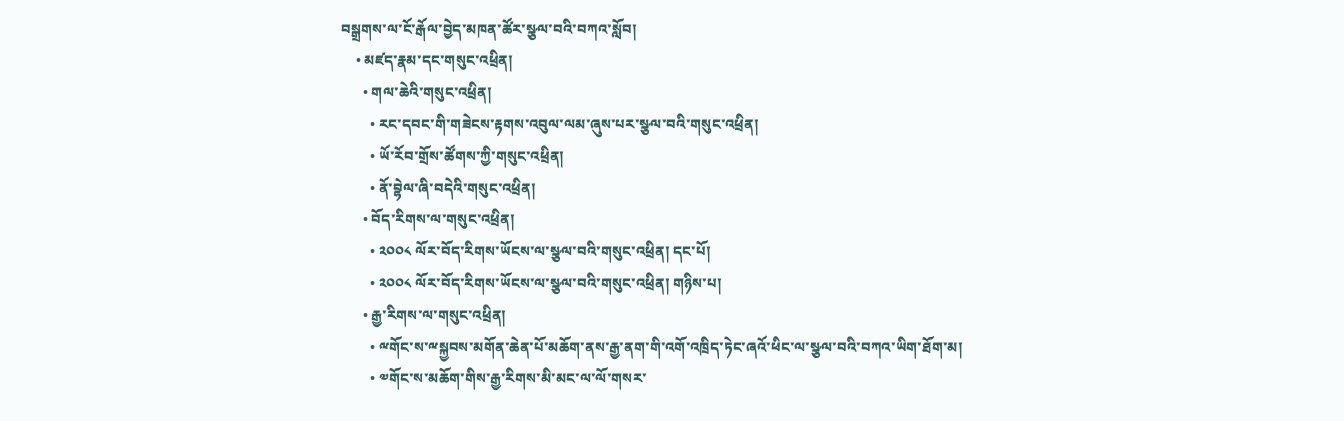བསྒྲགས་ལ་ངོ་རྒོལ་བྱེད་མཁན་ཚོར་སྩལ་བའི་བཀའ་སློབ།
    • མཛད་རྣམ་དང་གསུང་འཕྲིན།
      • གལ་ཆེའི་གསུང་འཕྲིན།
        • རང་དབང་གི་གཟེངས་རྟགས་འབུལ་ལམ་ཞུས་པར་སྩལ་བའི་གསུང་འཕྲིན།
        • ཡོ་རོབ་གྲོས་ཚོགས་ཀྱི་གསུང་འཕྲིན།
        • ནོ་བྷེལ་ཞི་བདེའི་གསུང་འཕྲིན།
      • བོད་རིགས་ལ་གསུང་འཕྲིན།
        • ༢༠༠༨ ལོར་བོད་རིགས་ཡོངས་ལ་སྩལ་བའི་གསུང་འཕྲིན། དང་པོ།
        • ༢༠༠༨ ལོར་བོད་རིགས་ཡོངས་ལ་སྩལ་བའི་གསུང་འཕྲིན། གཉིས་པ།
      • རྒྱ་རིགས་ལ་གསུང་འཕྲིན།
        • ྋགོང་ས་ྋསྐྱབས་མགོན་ཆེན་པོ་མཆོག་ནས་རྒྱ་ནག་གི་འགོ་འཁྲིད་ཏེང་ཞའོ་ཕིང་ལ་སྩལ་བའི་བཀའ་ཡིག་ཐོག་མ།
        • ༧གོང་ས་མཆོག་གིས་རྒྱ་རིགས་མི་མང་ལ་ལོ་གསར་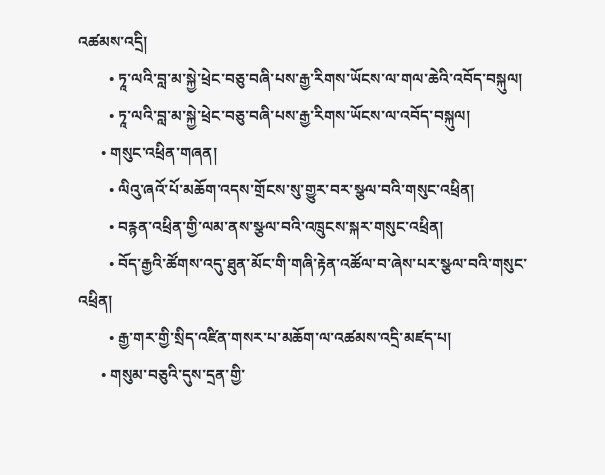འཚམས་འདྲི།
        • ཏཱ་ལའི་བླ་མ་སྐྱེ་ཕྲེང་བཅུ་བཞི་པས་རྒྱ་རིགས་ཡོངས་ལ་གལ་ཆེའི་འབོད་བསྐུལ།
        • ཏཱ་ལའི་བླ་མ་སྐྱེ་ཕྲེང་བཅུ་བཞི་པས་རྒྱ་རིགས་ཡོངས་ལ་འབོད་བསྐུལ།
      • གསུང་འཕྲིན་གཞན།
        • ལིའུ་ཞའོ་པོ་མཆོག་འདས་གྲོངས་སུ་གྱུར་བར་སྩལ་བའི་གསུང་འཕྲིན།
        • བརྙན་འཕྲིན་གྱི་ལམ་ནས་སྩལ་བའི་འཁྲུངས་སྐར་གསུང་འཕྲིན།
        • བོད་རྒྱའི་ཚོགས་འདུ་ཐུན་མོང་གི་གཞི་རྟེན་འཚོལ་བ་ཞེས་པར་སྩལ་བའི་གསུང་འཕྲིན།
        • རྒྱ་གར་གྱི་སྲིད་འཛིན་གསར་པ་མཆོག་ལ་འཚམས་འདྲི་མཛད་པ།
      • གསུམ་བཅུའི་དུས་དྲན་གྱི་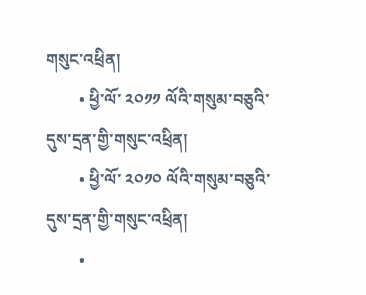གསུང་འཕྲིན།
        • ཕྱི་ལོ་ ༢༠༡༡ ལོའི་གསུམ་བཅུའི་དུས་དྲན་གྱི་གསུང་འཕྲིན།
        • ཕྱི་ལོ་ ༢༠༡༠ ལོའི་གསུམ་བཅུའི་དུས་དྲན་གྱི་གསུང་འཕྲིན།
        •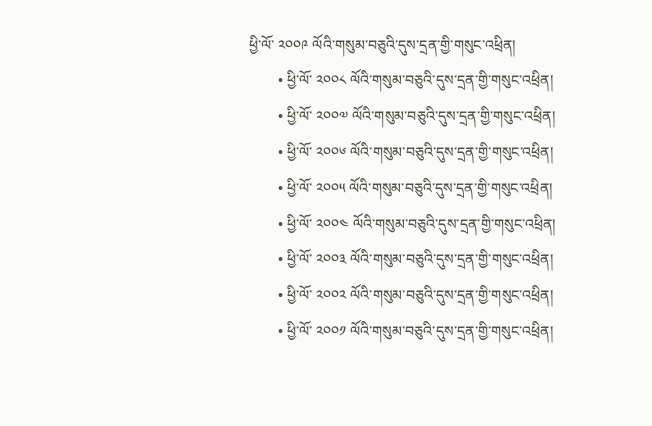ཕྱི་ལོ་ ༢༠༠༩ ལོའི་གསུམ་བཅུའི་དུས་དྲན་གྱི་གསུང་འཕྲིན།
        • ཕྱི་ལོ་ ༢༠༠༨ ལོའི་གསུམ་བཅུའི་དུས་དྲན་གྱི་གསུང་འཕྲིན།
        • ཕྱི་ལོ་ ༢༠༠༧ ལོའི་གསུམ་བཅུའི་དུས་དྲན་གྱི་གསུང་འཕྲིན།
        • ཕྱི་ལོ་ ༢༠༠༦ ལོའི་གསུམ་བཅུའི་དུས་དྲན་གྱི་གསུང་འཕྲིན།
        • ཕྱི་ལོ་ ༢༠༠༥ ལོའི་གསུམ་བཅུའི་དུས་དྲན་གྱི་གསུང་འཕྲིན།
        • ཕྱི་ལོ་ ༢༠༠༤ ལོའི་གསུམ་བཅུའི་དུས་དྲན་གྱི་གསུང་འཕྲིན།
        • ཕྱི་ལོ་ ༢༠༠༣ ལོའི་གསུམ་བཅུའི་དུས་དྲན་གྱི་གསུང་འཕྲིན།
        • ཕྱི་ལོ་ ༢༠༠༢ ལོའི་གསུམ་བཅུའི་དུས་དྲན་གྱི་གསུང་འཕྲིན།
        • ཕྱི་ལོ་ ༢༠༠༡ ལོའི་གསུམ་བཅུའི་དུས་དྲན་གྱི་གསུང་འཕྲིན།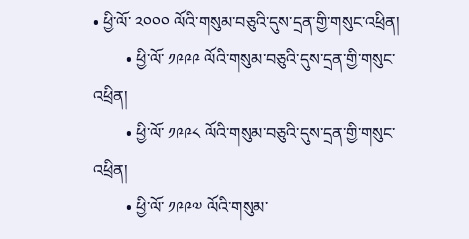• ཕྱི་ལོ་ ༢༠༠༠ ལོའི་གསུམ་བཅུའི་དུས་དྲན་གྱི་གསུང་འཕྲིན།
        • ཕྱི་ལོ་ ༡༩༩༩ ལོའི་གསུམ་བཅུའི་དུས་དྲན་གྱི་གསུང་འཕྲིན།
        • ཕྱི་ལོ་ ༡༩༩༨ ལོའི་གསུམ་བཅུའི་དུས་དྲན་གྱི་གསུང་འཕྲིན།
        • ཕྱི་ལོ་ ༡༩༩༧ ལོའི་གསུམ་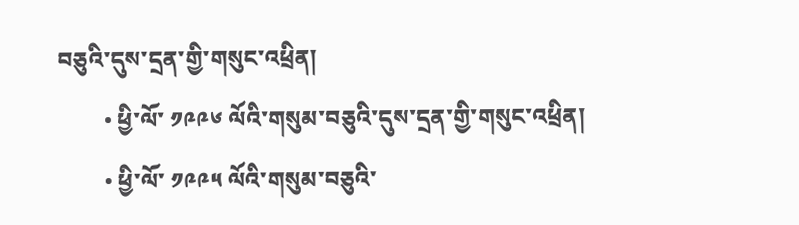བཅུའི་དུས་དྲན་གྱི་གསུང་འཕྲིན།
        • ཕྱི་ལོ་ ༡༩༩༦ ལོའི་གསུམ་བཅུའི་དུས་དྲན་གྱི་གསུང་འཕྲིན།
        • ཕྱི་ལོ་ ༡༩༩༥ ལོའི་གསུམ་བཅུའི་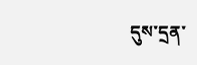དུས་དྲན་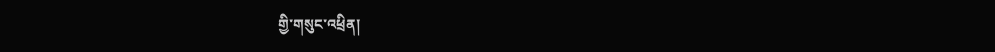གྱི་གསུང་འཕྲིན།